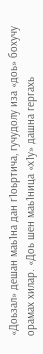«Доьзал» дешан маь1на дан г1оьртича, гучудолу иза «доь» бохучу орамах хилар. «Доь шен маь1ница «х1у» дашна гергахь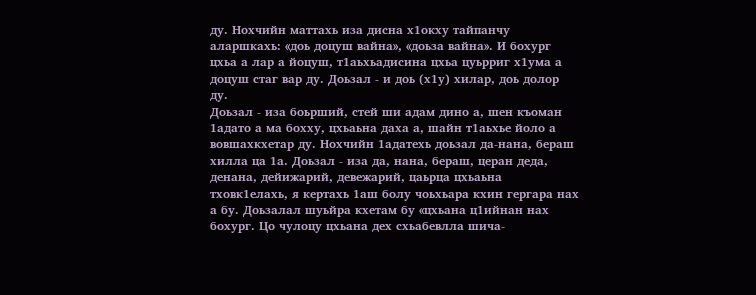ду. Нохчийн маттахь иза дисна х1окху тайпанчу аларшкахь: «доь доцуш вайна», «доьза вайна». И бохург цхьа а лар а йоцуш, т1аьхьадисина цхьа цуьрриг х1ума а доцуш стаг вар ду. Доьзал - и доь (х1у) хилар, доь долор ду.
Доьзал - иза боьрший, стей ши адам дино а, шен къоман 1адато а ма бохху, цхьаьна даха а, шайн т1аьхье йоло а вовшахкхетар ду. Нохчийн 1адатехь доьзал да-нана, бераш хилла ца 1а. Доьзал - иза да, нана, бераш, церан деда, денана, дейижарий, девежарий, цаьрца цхьаьна тховк1елахь, я кертахь 1аш болу чоьхьара кхин гергара нах а бу. Доьзалал шуьйра кхетам бу «цхьана ц1ийнан нах бохург. Цо чулоцу цхьана дех схьабевлла шича-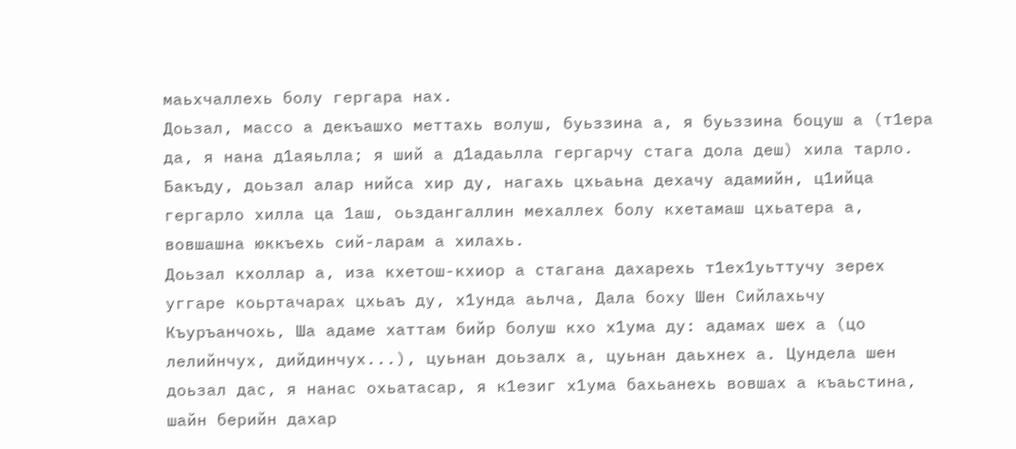маьхчаллехь болу гергара нах.
Доьзал, массо а декъашхо меттахь волуш, буьззина а, я буьззина боцуш а (т1ера да, я нана д1аяьлла; я ший а д1адаьлла гергарчу стага дола деш) хила тарло. Бакъду, доьзал алар нийса хир ду, нагахь цхьаьна дехачу адамийн, ц1ийца гергарло хилла ца 1аш, оьздангаллин мехаллех болу кхетамаш цхьатера а, вовшашна юккъехь сий-ларам а хилахь.
Доьзал кхоллар а, иза кхетош-кхиор а стагана дахарехь т1ех1уьттучу зерех уггаре коьртачарах цхьаъ ду, х1унда аьлча, Дала боху Шен Сийлахьчу Къуръанчохь, Ша адаме хаттам бийр болуш кхо х1ума ду: адамах шех а (цо лелийнчух, дийдинчух...), цуьнан доьзалх а, цуьнан даьхнех а. Цундела шен доьзал дас, я нанас охьатасар, я к1езиг х1ума бахьанехь вовшах а къаьстина, шайн берийн дахар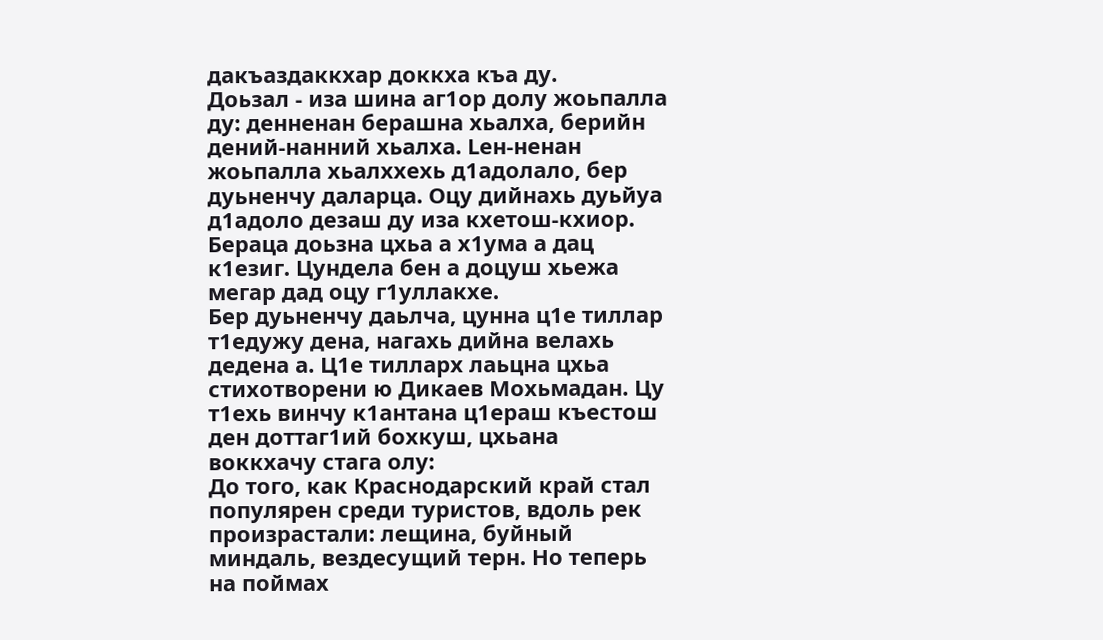дакъаздаккхар доккха къа ду.
Доьзал - иза шина аг1ор долу жоьпалла ду: денненан берашна хьалха, берийн дений-нанний хьалха. Lен-ненан жоьпалла хьалххехь д1адолало, бер дуьненчу даларца. Оцу дийнахь дуьйyа д1адоло дезаш ду иза кхетош-кхиор. Бераца доьзна цхьа а х1ума а дац к1езиг. Цундела бен а доцуш хьежа мегар дад оцу г1уллакхе.
Бер дуьненчу даьлча, цунна ц1е тиллар т1едужу дена, нагахь дийна велахь дедена а. Ц1е тилларх лаьцна цхьа стихотворени ю Дикаев Мохьмадан. Цу т1ехь винчу к1антана ц1ераш къестош ден доттаг1ий бохкуш, цхьана воккхачу стага олу:
До того, как Краснодарский край стал популярен среди туристов, вдоль рек произрастали: лещина, буйный миндаль, вездесущий терн. Но теперь на поймах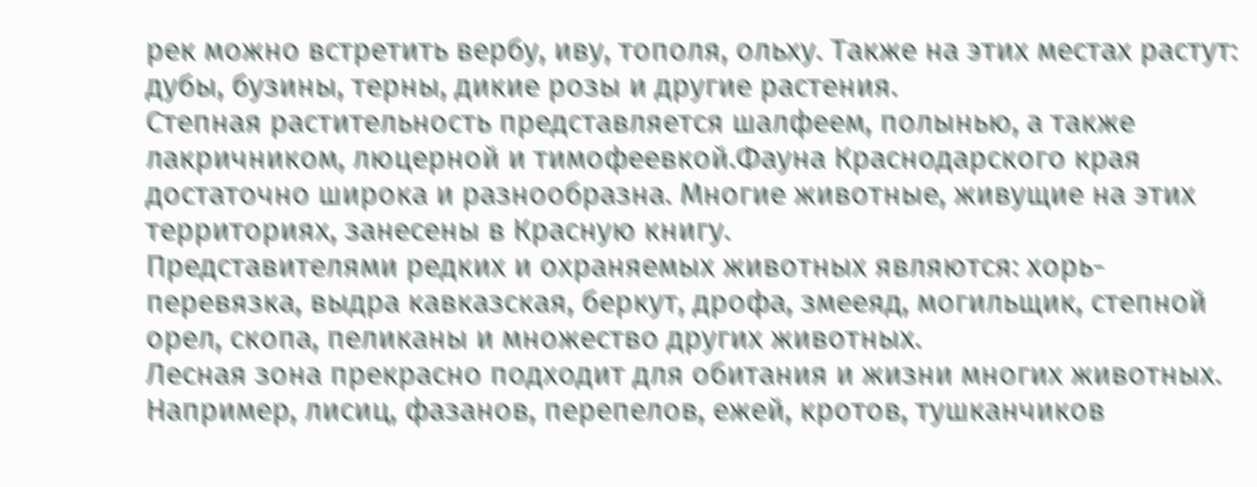рек можно встретить вербу, иву, тополя, ольху. Также на этих местах растут: дубы, бузины, терны, дикие розы и другие растения.
Степная растительность представляется шалфеем, полынью, а также лакричником, люцерной и тимофеевкой.Фауна Краснодарского края достаточно широка и разнообразна. Многие животные, живущие на этих территориях, занесены в Красную книгу.
Представителями редких и охраняемых животных являются: хорь-перевязка, выдра кавказская, беркут, дрофа, змееяд, могильщик, степной орел, скопа, пеликаны и множество других животных.
Лесная зона прекрасно подходит для обитания и жизни многих животных. Например, лисиц, фазанов, перепелов, ежей, кротов, тушканчиков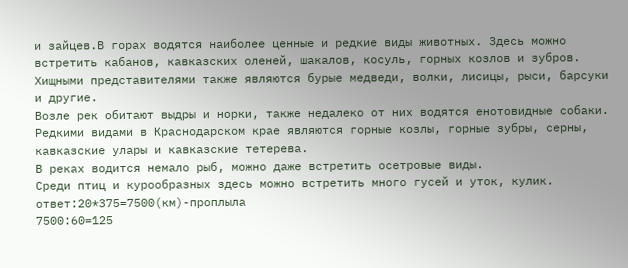и зайцев.В горах водятся наиболее ценные и редкие виды животных. Здесь можно встретить кабанов, кавказских оленей, шакалов, косуль, горных козлов и зубров. Хищными представителями также являются бурые медведи, волки, лисицы, рыси, барсуки и другие.
Возле рек обитают выдры и норки, также недалеко от них водятся енотовидные собаки.
Редкими видами в Краснодарском крае являются горные козлы, горные зубры, серны, кавказские улары и кавказские тетерева.
В реках водится немало рыб, можно даже встретить осетровые виды.
Среди птиц и курообразных здесь можно встретить много гусей и уток, кулик.
ответ:20*375=7500(км)-проплыла
7500:60=125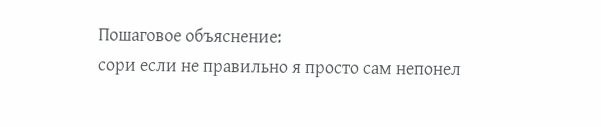Пошаговое объяснение:
сори если не правильно я просто сам непонел